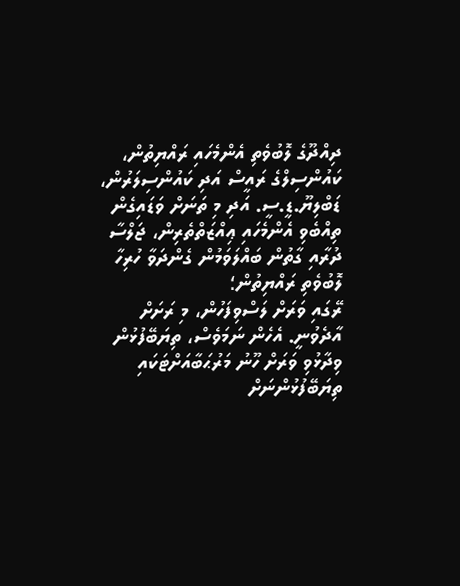ދިއްދޫގެ ލޮބުވެތި އެންމެހައި ރައްޔިތުން، ކައުންސިލްގެ ރައީސް އަދި ކައުންސިލަރުން، ޑަބްލިޔޫ.ޑީ.ސީ. އަދި މި ތަނަށް ވަޑައިގެން ތިއްބެވި އެންމެހައި ޢިއްޒަތްތެރިން، ޖަލްސާ ދުރާއި ގާތުން ބައްލަވަމުން ގެންދަވާ ހުރިހާ ލޮބުވެތި ރައްޔިތުން؛
ރޭގައި ވަރަށް ލަސްވިފަހުން، މި ރަށަށް އާދެވުނީ. އެހެން ނަމަވެސް، ތިޔަބޭފުޅުން ވިދާޅުވި ވަރަށް ހޫނު މަރުޙަބާއަށްޓަކައި ތިޔަބޭފުޅުންނަށް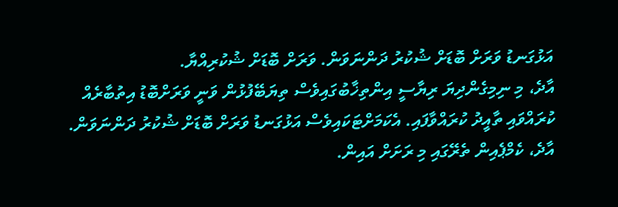އަޅުގަނޑު ވަރަށް ބޮޑަށް ޝުކުރު ދަންނަވަން. ވަރަށް ބޮޑަށް ޝުކުރިއްޔާ.
އާދެ، މި ނިމިގެންދިޔަ ރިޔާސީ އިންތިޚާބުގައިވެސް ތިޔަބޭފުޅުން ވަނީ ވަރަށްބޮޑު އިތުބާރެއް ކުރައްވައި ތާއީދު ކުރައްވާފައި. އެކަމަށްޓަކައިވެސް އަޅުގަނޑު ވަރަށް ބޮޑަށް ޝުކުރު ދަންނަވަން.
އާދެ، ކެމްޕެއިން ތެރޭގައި މި ރަށަށް އައިން.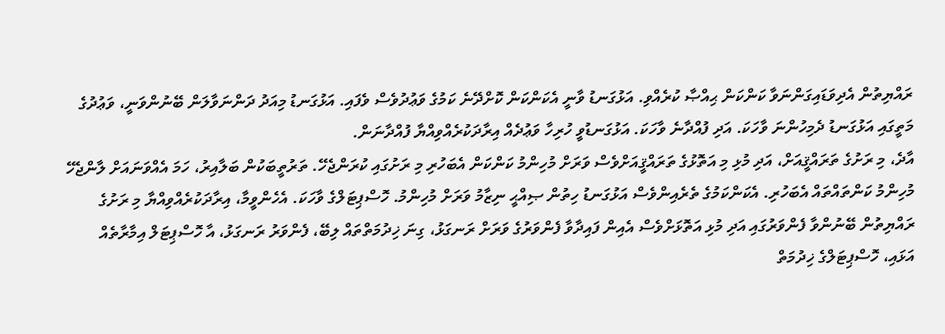ރައްޔިތުން އެދިވަޑައިގަންނަވާ ކަންކަން ޙިއްޞާ ކުރެއްވި. އަޅުގަނޑު ވާނީ އެކަންކަން ކޮށްދޭނެ ކަމުގެ ވަޢުދުވެސް ވެފައި. އަޅުގަނޑު މިއަދު ދަންނަވާލަން ބޭނުންވަނީ، ވަޢުދުގެ މަތީގައި އަޅުގަނޑު ދެމިހުންނަ ވާހަކަ. އަދި ފުއްދާނެ ވާހަކަ. އަޅުގަނޑުވީ ހުރިހާ ވަޢުދެއް އިރާދަކުރެއްވިއްޔާ ފުއްދާނަން.
އާދެ، މި ރަށުގެ ތަރައްޤީއަށް، އަދި މުޅި މި އަތޮޅުގެ ތަރައްޤީއަށްވެސް ވަރަށް މުހިންމު ކަންކަން އެބަހުރި މި ރަށުގައި ކުރަންޖެހޭ. ތަރުތީބަކުން ބަލާއިރު، ހަމަ އެއްވަނައަށް ލާންޖެހޭ މުހިންމު ކަންތައްތައް އެބަހުރި. އެކަންކަމުގެ ތެރެއިންވެސް އަޅުގަނޑު ހިތުން ޞިއްޙީ ނިޒާމު ވަރަށް މުހިންމު. ހޮސްޕިޓަލްގެ ވާހަކަ. އެހެންވީމާ، އިރާދަކުރެއްވިއްޔާ މި ރަށުގެ ރައްޔިތުން ބޭނުންވާ ފެންވަރުގައި އަދި މުޅި އަތޮޅަށްވެސް އެއިން ފައިދާވާ ފެންވަރުގެ ވަރަށް ރަނގަޅު، ގިނަ ޚިދުމަތްތައް ލިބޭ، ފެންވަރު ރަނގަޅު، އާ ހޮސްޕިޓަލް އިމާރާތެއް އަޅައި، ހޮސްޕިޓަލްގެ ޚިދުމަތް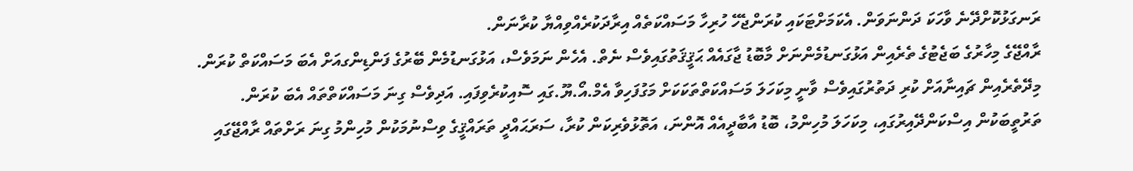ރަނގަޅުކޮށްދޭނެ ވާހަކަ ދަންނަވަން. އެކަމަށްޓަކައި ކުރަންޖެހޭ ހުރިހާ މަސައްކަތެއް އިރާދަކުރެއްވިއްޔާ ކުރާނަން.
ރާއްޖޭގެ މިހާރުގެ ބަޖެޓުގެ ތެރެއިން އަޅުގަނޑުމެންނަށް މާބޮޑު ޖާގައެއް ޙަޤީޤަތުގައިވެސް ނެތް. އެހެން ނަމަވެސް، އަޅުގަނޑުމެން ބޭރުގެ ފަންޑިންގއަށް އެބަ މަސައްކަތް ކުރަން. މިދޭތެރެއިން ޗައިނާއަށް ކުރި ދަތުރުގައިވެސް ވާނީ މިކަހަލަ މަސައްކަތްތަކަކަށް މަގުފަހިވާ އެމް.އޯ.ޔޫ.ގައި ސޮއިކުރެވިފައި. އަދިވެސް ގިނަ މަސައްކަތްތައް އެބަ ކުރަން. ތަރުތީބަކުން އިސްކަންދޭއިރުގައި، މިކަހަލަ މުހިންމު، ބޮޑު އާބާދީއެއް އޮންނަ، އަތޮޅުވެރިކަން ކުރާ، ސަރަޙައްދީ ތަރައްޤީގެ ވިސްނުމަކުން މުހިންމު ގިނަ ރަށްތައް ރާއްޖޭގައި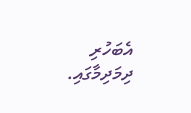އެބަހުރި ދިމަދިމާގައި.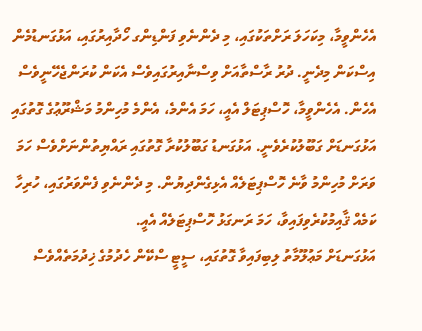އެހެންވީމާ، މިކަހަލަ ރަށްތަކުގައި، މި ދެންނެވި ފަންޑިންގ ހޯދާއިރުގައި، އަޅުގަނޑުމެން އިސްކަން މިދެނީ. ދުރު ރާސްތާއަށް ވިސްނާއިރުގައިވެސް އެކަން ކުރަންޖެހޭނީވެސް އެހެން. އެހެންވީމާ، ހޮސްޕިޓަލް އެއީ، ހަމަ އެންމެ، އެންމެ މުހިންމު މަޝްރޫޢުގެ ގޮތުގައި އަޅުގަނޑަށް ގަބޫލުކުރެވެނީ. އަޅުގަނޑު ގަބޫލުކުރާ ގޮތުގައި ރައްޔިތުންނަށްވެސް ހަމަ ވަރަށް މުހިންމު ވާނެ ހޮސްޕިޓަލެއް އެޅިގެންދިޔުން. މި ދެންނެވި ފެންވަރުގައި، ހުރިހާ ކަމެއް ޤާއިމުކުރެވިފައިވާ، ހަމަ ރަނގަޅު ހޮސްޕިޓަލެއް އެއީ.
އަޅުގަނޑަށް މަޢުލޫމާތު ލިބިފައިވާ ގޮތުގައި، ސީޓީ ސްކޭން ހެދުމުގެ ޚިދުމަތެއްވެސް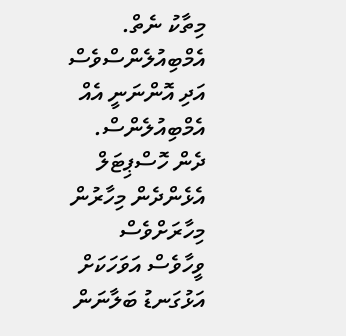މިތާކު ނެތް. އެމްބިއުލެންސްވެސް އަދި އޮންނަނީ އެއް އެމްބިއުލެންސް. ދެން ހޮސްޕިޓަލް އެޅެންދެން މިހާރުން މިހާރަށްވެސް ވީހާވެސް އަވަހަކަށް އަޅުގަނޑު ބަލާނަން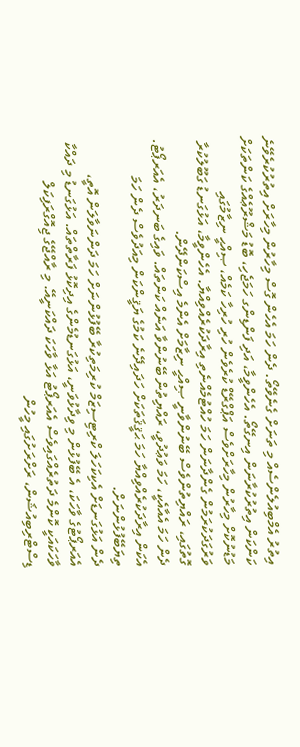އިތުރު އެމްބިއުލެންސެއް މި ތަނަށް ގެނެވޭތޯ. ދެން ހަމަ އެހެން ގޮސް މިހާރުން މިހާރަށް އިތުރުކުރެވޭނެ ކަންކަން އިތުރުކުރާނަން އިނގޭތޯ. އެހެންވީމާ، އަދި ފަންޑިންގ ހަމަޖެހި، ބޮޑު މަޝްރޫޢެއްގެ ކަންތަކަށް މަޑުނުކޮށް މިހާރުން މިހާރަށްވެސް އަޕްގްރޭޑް ކުރެވެން ހުރި ހުރިހާ ކަމެއް، ޞިއްޙީ ނިޒާމުގައި ވަރުގަދަކުރަމުން ގެންދާނަން ހަމަ ހުއްޓުމެއްނެތި އިރާދަކުރެއްވިއްޔާ. އެހެންވީމާ، އަޅުގަނޑު ގަބޫލުކުރާ ގޮތުގައި، ރައްޔިތުންވެސް ބޭނުންވާނީ ޞިއްޙީ ނިޒާމަށް އެންމެ އިސްކަންދޭން.
ދެން ހަމަ އެއާއެކީ، ހަމަ ވަޢުދުވީ، ރައްޔިތުން ބޭނުންވާ އަނެއް ކަންތައް. ވައިގެ ބަނދަރު، އެއަރޕޯޓު. އެކަން އިރާދަކުރެއްވިއްޔާ ހަމަ ޙަޤީޤަތަކަށް ހަދައިދޭނެ ކަމުގެ ޔަޤީންކަން މިއަދުވެސް ދެން ހަމަ ތިޔަބޭފުޅުންނަށް.
ދެން އަޅުގަނޑަށް އެކިކަހަލަ ކްރިޓިސިޒަމް ކުރިމަތިކުރާ ބޭފުޅުންނަށް ހަމަ ދަންނަވާލަން އޮތީ، އެއަރޕޯޓުގެ ވާހަކަ، އެ ބޭފުޅުން މި ވިދާޅުވަނީ، އަޅުގަނޑުމެންގެ އިދިކޮޅު ފަރާތްތައް. އަޅުގަނޑު މި ދައްކާ ވާހަކައަކީ ކޮންމެ ދަތުރެއްގައިވެސް އެއަރޕޯޓު އަޅާ ވާހަކަ ދައްކަނީއޭ. މި ރާއްޖޭގެ ޖިއޮގްރަފިކަލް ޑިސްޓްރިބިއުޝަން، ރަށްރަށުގައި މީހުން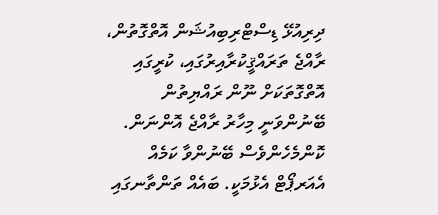ދިރިއުޅޭ ޑިސްޓްރިބިއުޝަން އޮތްގޮތުން، ރާއްޖެ ތަރައްޤީކުރާއިރުގައި، ކުރީގައި އޮތްގޮތަކަށް ނޫން ރައްޔިތުން ބޭނުންވަނީ މިހާރު ރާއްޖެ އޮންނަން. ކޮންމެހެންވެސް ބޭނުންވާ ކަމެއް އެއަރޕޯޓް އެޅުމަކީ. ބައެއް ތަންތާނގައި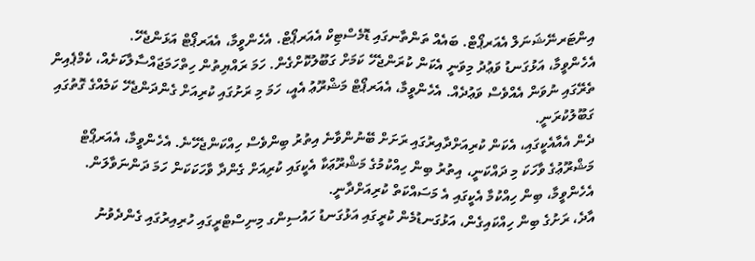އިންޓަރނޭޝަނަލް އެއަރޕޯޓް. ބައެއް ތަންތާނގައި ޑޮމެސްޓިކް އެއަރޕޯޓް. އެހެންވީމާ، އެއަރޕޯޓް އަޅަންޖެހޭ.
އެހެންވީމާ، އަޅުގަނޑު ވަޢުދު މިވަނީ އެކަން ކުރަންޖެހޭ ކަމަށް ގަބޫލުކޮށްގެން. ހަމަ ރައްޔިތުން ހިތްހަމަޖައްސާލާކަށެއް، ކެމްޕެއިން ތެރޭގައި ނުވަން އެއްވެސް ވަޢުދެއް. އެހެންވީމާ، އެއަރޕޯޓް މަޝްރޫޢު އެއީ، ހަމަ މި ރަށުގައި ކުރިއަށް ގެންދަންޖެހޭ ކަމެއްގެ ގޮތުގައި ގަބޫލުކުރަނީ.
ދެން އެއާއެކީގައި، އެކަން ކުރިއަށްދާއިރުގައި ރަށަށް ބޭނުންވާނެ އިތުރު ބިންވެސް ހިއްކަންޖެހޭނެ. އެހެންވީމާ، އެއަރޕޯޓް މަޝްރޫޢުގެ ވާހަކަ މި ދައްކަނީ، އިތުރު ބިން ހިއްކުމުގެ މަޝްރޫޢަކާ އެކީގައި ކުރިއަށް ގެންދާ ވާހަކަކަން ހަމަ ދަންނަވާލަން. އެހެންވީމާ، ބިން ހިއްކުމާ އެކީގައި އެ މަސައްކަތް ކުރިއަށްދާނީ.
އާދެ، ރަށުގެ ބިން ހިއްކައިގެން، އަޅުގަނޑުމެން ކުރީގައި އަޅުގަނޑު ހައުސިންގ މިނިސްޓްރީގައި ހުރިއިރުގައި ގެންދެވުނު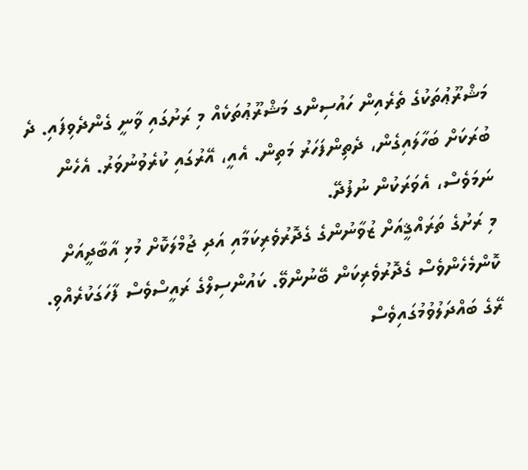މަޝްރޫޢުތަކުގެ ތެރެއިން ހައުސިންގ މަޝްރޫޢުތަކެއް މި ރަށުގައި ވާނީ ގެންދެވިފައި. ދެ ބުރަކަށް ބަހާލައިގެން، ދެތިންފަހަރު މަތިން. އެއީ، އޭރުގައި ކުރެވުނުވަރު. އެހެން ނަމަވެސް، އެވަރަކުން ނުފުދޭ.
މި ރަށުގެ ތަރައްޤީއަށް ޒުވާނުންގެ ގެދޮރުވެރިކަމާއި އަދި ޖުމްލަކޮށް މުޅި އާބާދީއަށް ކޮންމެހެންވެސް ގެދޮރުވެރިކަން ބޭނުންވޭ. ކައުންސިލްގެ ރައީސްވެސް ފާހަގަކުރެއްވި. ރޭގެ ބައްދަލުވުމުގައިވެސް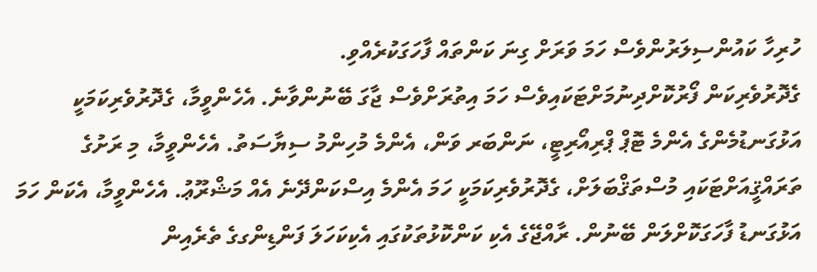ހުރިހާ ކައުންސިލަރުންވެސް ހަމަ ވަރަށް ގިނަ ކަންތައް ފާހަގަކުރެއްވި.
ގެދޮރުވެރިކަން ފޯރުކޮށްދިނުމަށްޓަކައިވެސް ހަމަ އިތުރަށްވެސް ޖާގަ ބޭނުންވާނެ. އެހެންވީމާ، ގެދޮރުވެރިކަމަކީ އަޅުގަނޑުމެންގެ އެންމެ ޓޮޕް ޕްރިއޯރިޓީ، ނަންބަރ ވަން، އެންމެ މުހިންމު ސިޔާސަތު. އެހެންވީމާ، މި ރަށުގެ ތަރައްޤީއަށްޓަކައި މުސްތަޤްބަލަށް، ގެދޮރުވެރިކަމަކީ ހަމަ އެންމެ އިސްކަންދޭނެ އެއް މަޝްރޫޢު. އެހެންވީމާ، އެކަން ހަމަ އަޅުގަނޑު ފާހަގަކޮށްލަން ބޭނުން. ރާއްޖޭގެ އެކި ކަންކޮޅުތަކުގައި އެކިކަހަލަ ފަންޑިންގގެ ތެރެއިން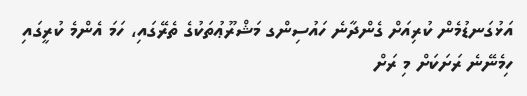އަޅުގަނޑުމެން ކުރިއަށް ގެންދާނެ ހައުސިންގ މަޝްރޫޢުތަކުގެ ތެރޭގައި، ހަމަ އެންމެ ކުރީގައި ހިމެނޭނެ ރަށަކަށް މި ރަށް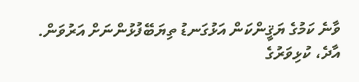ވާނެ ކަމުގެ ޔަޤީންކަން އަޅުގަނޑު ތިޔަބޭފުޅުންނަށް އަރުވަން.
އާދެ، ކުޅިވަރުގެ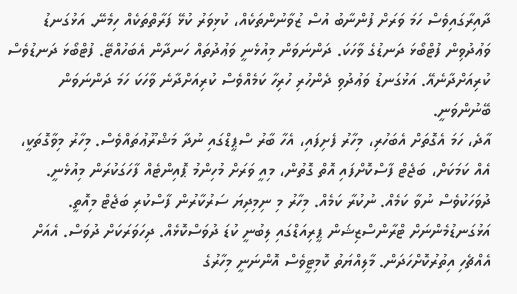ދާއިރާގައިވެސް ހަމަ ވަރަށް ފުންނާބު އުސް ޒުވާނުންތަކެއް، ކުޅިވަރު ކުޅޭ ފަރާތްތަކެއް ހިމެނޭ. އަޅުގަނޑު ވަޢުދުވިން ފުޓްބޯޅަ ދަނޑުގެ ވާހަކަ. ދަންނަވަން މިއުޅެނީ ވަޢުދުތައް ހަނދާން އެބަހުއްޓޭ. ފުޓްބޯޅަ ދަނޑުވެސް ކުރިއަށްދާނެއޭ. އަޅުގަނޑު ވަޢުދުވި ދެންހުރި ހުރިހާ ކަމެއްވެސް ކުރިއަށްދާނެ ވާހަކަ ހަމަ ދަންނަވަން ބޭނުންވަނީ.
އާދެ، ހަމަ އެގޮތަށް އެބަހުރި، މިހާރު ފެށިފައި، އެހާ ބާރު ސްޕީޑްގައި ނުދާ މަޝްރޫޢުތައްވެސް. މިހާރު މިވާގޮތަކީ، އެއް ކަމަކަށް، ބަޖެޓް ފާސްކޮށްފައި އޮތް ގޮތުން، މިއީ ވަރަށް މުހިންމު ޕޮއިންޓެއް ފާހަގަކުރަން މިއުޅެނީ. ދުވަހަކުވެސް ނުވާ ކަމެއް. ނުކުރާ ކަމެއް. މިހާރު މި ނިމިދިޔަ ސަރުކާރުން ފާސްކުރި ބަޖެޓް މިއޮތީ. އަޅުގަނޑުމެންނަށް ޓްރާންސްޒިޝަން ޕީރިއަޑްގައި ލިބުނީ ކުޑަ ދުވަސްކޮޅެއް. ދިހަވަރަކަށް ދުވަސް. އެއަށް އެއްޗެހި އިތުރުކޮށްހަދަން. މާލިއްޔަތު ކޮމިޓީވެސް އޮންނަނީ މިހާރުގެ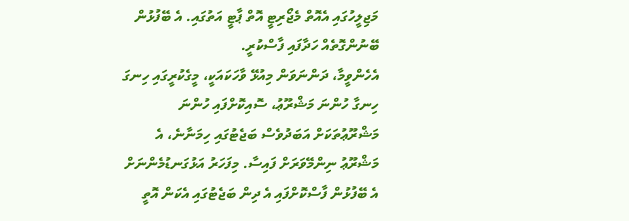މަޖިލީހުގައި އެއޮތް މެޖޯރިޓީ އޮތް ޕާޓީ އަތުގައި. އެ ބޭފުޅުން ބޭނުންގޮތެއް ހަދާފައި ފާސްކުރީ.
އެހެންވީމާ، ދަންނަވަން މިއުޅޭ ވާހަކައަކީ، މީގެކުރީގައި ހިނގަ ހިނގާ ހުންނަ މަޝްރޫޢު، ސޮއިކޮށްފައި ހުންނަ މަޝްރޫޢުތަކަށް އަބަދުވެސް ބަޖެޓުގައި ހިމަނާނެ، އެ މަޝްރޫޢު ނިންމޭވަރަށް ފައިސާ. މިފަހަރު އަޅުގަނޑުމެންނަށް އެ ބޭފުޅުން ފާސްކޮށްފައި އެ ދިން ބަޖެޓުގައި އެކަން އޮތީ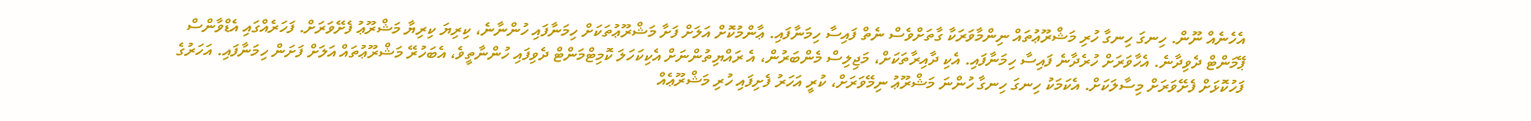އެހެނެއް ނޫން. ހިނގަ ހިނގާ ހުރި މަޝްރޫޢުތައް ނިންމާވަރަކާ ގާތަށްވެސް ނެތް ފައިސާ ހިމަނާފައި. ޢާންމުކޮށް އަލަށް ފަށާ މަޝްރޫޢުތަކަށް ހިމަނާފައި ހުންނާނެ، ކިރިޔަ ކިރިޔާ މަޝްރޫޢު ފެށޭވަރަށް. ފަހަރެއްގައި އެޑްވާންސް ޕޭމަންޓް ދެވިދާނެ. އެހާވަރަށް ހުރެދާނެ ފައިސާ ހިމަނާފައި. އެކި ދާއިރާތަކަށް، މަޖިލިސް މެންބަރުން، އެ ރައްޔިތުންނަށް އެކިކަހަލަ ކޮމިޓްމަންޓް ދެވިފައި ހުންނާތީވެ، އެބަހުރޭ މަޝްރޫޢުތައް އަލަށް ފަށަން ހިމަނާފައި. އަހަރުގެ ފަހުކޮޅަށް ފެށޭވަރަށް މިސާލަކަށް. އެކަމަކު ހިނގަ ހިނގާ ހުންނަ މަޝްރޫޢު ނިމޭވަރަށް، ކުރީ އަހަރު ފެށިފައި ހުރި މަޝްރޫޢެއް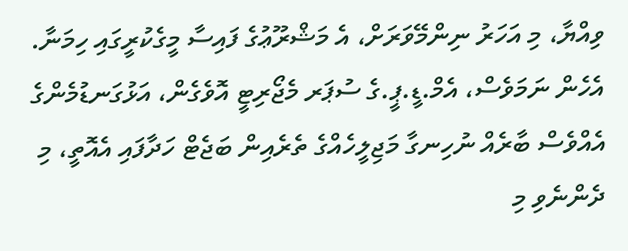ވިއްޔާ، މި އަހަރު ނިންމޭވަރަށް، އެ މަޝްރޫޢުގެ ފައިސާ މީގެކުރީގައި ހިމަނާ. އެހެން ނަމަވެސް، އެމް.ޑީ.ޕީ.ގެ ސުޕަރ މެޖޯރިޓީ އޮވެގެން، އަޅުގަނޑުމެންގެ އެއްވެސް ބާރެއް ނުހިނގާ މަޖިލީހެއްގެ ތެރެއިން ބަޖެޓް ހަދާފައި އެއޮތީ، މި ދެންނެވި މި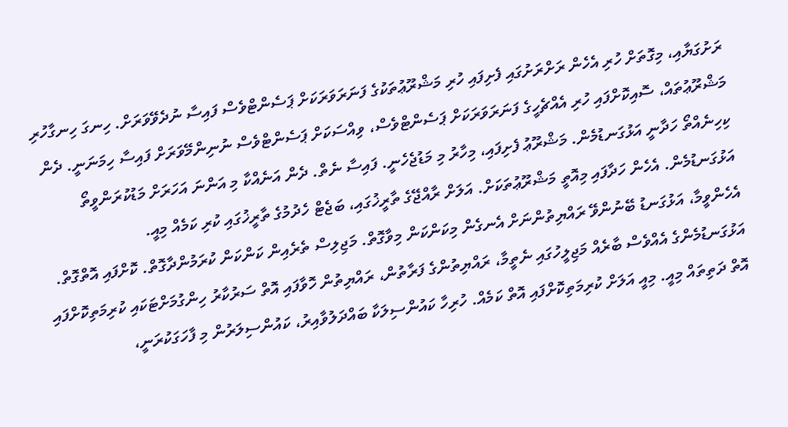ރަށުގަޔާއި، މިގޮތަށް ހުރި އެހެން ރަށްރަށުގައި ފެށިފައި ހުރި މަޝްރޫޢުތަކުގެ ފަނަރަވަރަކަށް ޕަސެންޓްވެސް ފައިސާ ނުދެވޭވަރަށް. ހިނގަ ހިނގާހުރި މަޝްރޫޢުތައް، ސޮއިކޮށްފައި ހުރި އެއްޗެހީގެ ފަނަރަވަރަކަށް ޕަސެންޓްވެސް، ވިއްސަކަށް ޕަސެންޓްވެސް ނުނިންމޭވަރަށް ފައިސާ ހިމަނަނީ. ދެން ކިހިނެއްތޯ ހަދާނީ އަޅުގަނޑުމެން. މަޝްރޫޢު ފެށިފައި، މިހާރު މި މަޑުޖެހެނީ. ފައިސާ ނެތް. ދެން އަނެއްކާ މި އަންނަ އަހަރަށް މަޑުކުރަންވީތޯ އަޅުގަނޑުމެން. އެހެން ހަދާފައި މިއޮތީ މަޝްރޫޢުތަކަށް. އަލަށް ރާއްޖޭގެ ތާރީޚުގައި، ބަޖެޓް ހެދުމުގެ ތާރީޚުގައި ކުރި ކަމެއް މިއީ.
އެހެންވީމާ، އަޅުގަނޑު ބޭނުންވޭ ރައްޔިތުންނަށް އެނގެން މިކަންކަން މިވާގޮތް. މަޖިލިސް ތެރެއިން ކަންކަން ކުރަމުންދާގޮތް. ކޮށްފައި އޮތްގޮތް. އަޅުގަނޑުމެންގެ އެއްވެސް ބާރެއް މަޖިލީހުގައި ނެތީމާ، ރައްޔިތުންގެ ފަރާތުން، ރައްޔިތުން ހޮވާފައި އޮތް ސަރުކާރު ހިންގުމަށްޓަކައި ކުރިމަތިކޮށްފައި އޮތް ދަތިތައް މިއީ. މިއީ އަލަށް ކުރިމަތިކޮށްފައި އޮތް ކަމެއް. ހުރިހާ ކައުންސިލަކާ ބައްދަލުވާއިރު، ކައުންސިލަރުން މި ފާހަގަކުރަނީ،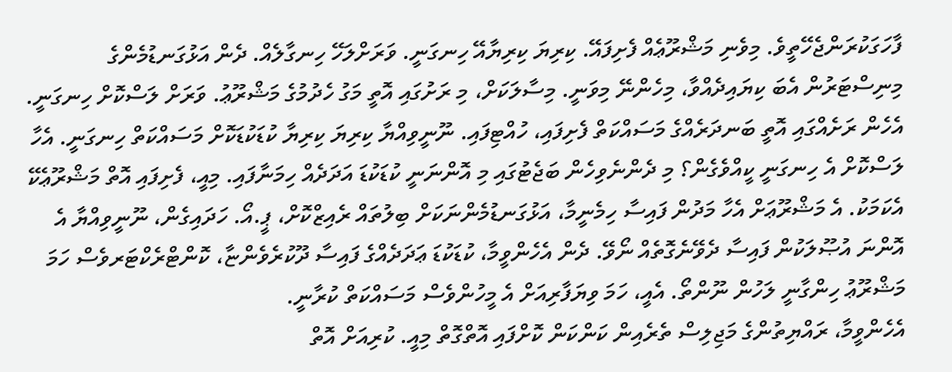ފާހަގަކުރަންޖެހޭތީވެ. މިވެނި މަޝްރޫޢެއް ފެށިފައޭ. ކިރިޔަ ކިރިޔާއޭ ހިނގަނީ. ވަރަށްލަހޭ ހިނގާލެއް. ދެން އަޅުގަނޑުމެންގެ މިނިސްޓަރުން އެބަ ކިޔައިދެއްވާ، މިހެންނޭ މިވަނީ. މިސާލަކަށް، މި ރަށުގައި އޮތީ މަގު ހެދުމުގެ މަޝްރޫޢު. ވަރަށް ލަސްކޮށް ހިނގަނީ. އެހެން ރަށެއްގައި އޮތީ ބަނދަރެއްގެ މަސައްކަތް ފެށިފައި، ހުއްޓިފައި. ނޫނީވިއްޔާ ކިރިޔަ ކިރިޔާ ކުޑަކުޑަކޮށް މަސައްކަތް ހިނގަނީ. އެހާ ލަސްކޮށް އެ ހިނގަނީ ކީއްވެގެން؟ މި ދެންނެވިހެން ބަޖެޓުގައި މި އޮންނަނީ ކުޑަކުޑަ އަދަދެއް ހިމަނާފައި. މިއީ، ފެށިފައި އޮތް މަޝްރޫޢެކޭ އެކަމަކު. އެ މަޝްރޫޢަށް އެހާ މަދުން ފައިސާ ހިމެނީމާ، އަޅުގަނޑުމެންނަކަށް ބިލުތައް ރެއިޒްކޮށް، ޕީ.އޯ. ހަދައިގެން، ނޫނީވިއްޔާ އެ އޮންނަ އުޞޫލަކުން ފައިސާ ދެވޭނެގޮތެއް ނޯވޭ. ދެން އެހެންވީމާ، ކުޑަކުޑަ ޢަދަދެއްގެ ފައިސާ ދޫކުރެވެންޏާ، ކޮންޓްރެކްޓަރވެސް ހަމަ މަޝްރޫޢު ހިންގާނީ ލަހުން ނޫންތޯ. އެއީ، ހަމަ ވިޔަފާރިއަށް އެ މީހުންވެސް މަސައްކަތް ކުރާނީ.
އެހެންވީމާ، ރައްޔިތުންގެ މަޖިލިސް ތެރެއިން ކަންކަން ކޮށްފައި އޮތްގޮތް މިއީ. ކުރިއަށް އޮތް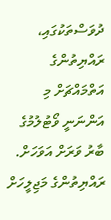ދުވަސްތަކުގައި، ރައްޔިތުންގެ އަތްމައްޗަށް މި އަންނަނީ ވޯޓުލުމުގެ ބާރު ވަރަށް އަވަހަށް. ރައްޔިތުންގެ މަޖިލީހަށް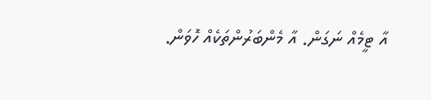އާ ޓީމެއް ނަގަން. އާ މެންބަރުންތަކެއް ހޮވަން.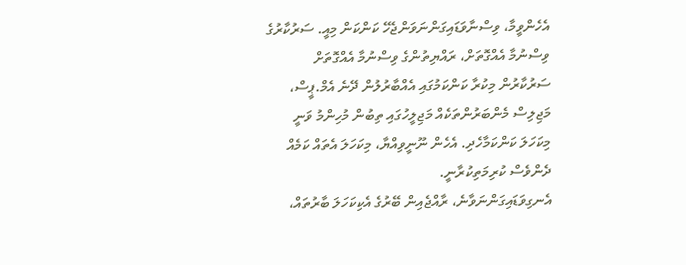އެހެންވީމާ، ވިސްނާވަޑައިގަންނަވަންޖެހޭ ކަންކަން މިއީ. ސަރުކާރުގެ ވިސްނުމާ އެއްގޮތަށް، ރައްޔިތުންގެ ވިސްނުމާ އެއްގޮތަށް ސަރުކާރުން މިކުރާ ކަންކަމުގައި އެއްބާރުލުން ދޭނެ އެމް.ޕީސް، މަޖިލިސް މެންބަރުންތަކެއް މަޖިލީހުގައި ތިބުން މުހިންމު ވަނީ މިކަހަލަ ކަންކަމާހެދި. އެހެން ނޫނީވިއްޔާ، މިކަހަލަ އެތައް ކަމެއް ދެންވެސް ކުރިމަތިކުރާނީ.
އެނގިވަޑައިގަންނަވާނެ، ރާއްޖެއިން ބޭރުގެ އެކިކަހަލަ ބާރުތައް،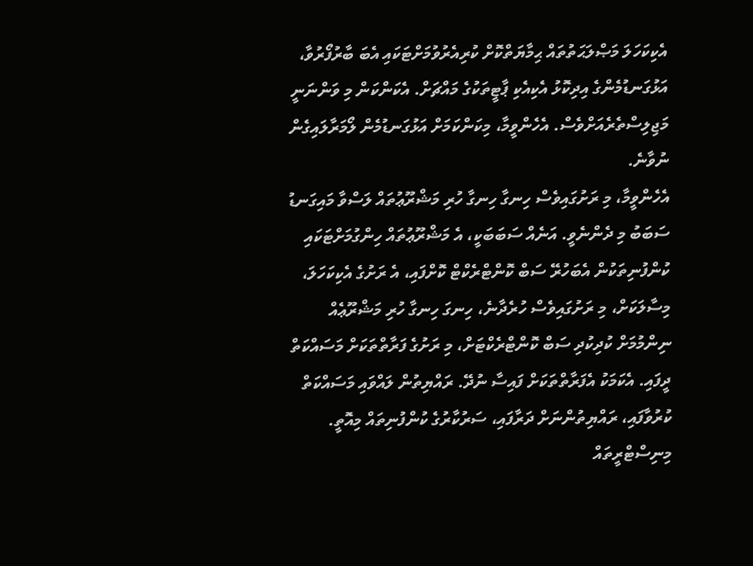އެކިކަހަލަ މަޞްލަޙަތުތައް ޙިމާޔަތްކޮށް ކުރިއެރުވުމަށްޓަކައި އެބަ ބާރުފޯރުވާ، އަޅުގަނޑުމެންގެ އިދިކޮޅު އެކިއެކި ޕާޓީތަކުގެ މައްޗަށް. އެކަންކަން މި ވަންނަނީ މަޖިލިސްތެރެއަށްވެސް. އެހެންވީމާ، މިކަންކަމަށް އަޅުގަނޑުމެން ލޯމަރާލައިގެން ނުވާނެ.
އެހެންވީމާ، މި ރަށުގައިވެސް ހިނގާ ހިނގާ ހުރި މަޝްރޫޢުތައް ލަސްވާ މައިގަނޑު ސަބަބު މި ދެންނެވީ. އަނެއް ސަބަބަކީ، އެ މަޝްރޫޢުތައް ހިންގުމަށްޓަކައި ކުންފުނިތަކުން އެބަހުރޭ ސަބް ކޮންޓްރެކްޓް ކޮށްފައި، އެ ރަށުގެ އެކިކަހަލަ، މިސާލަކަށް، މި ރަށުގައިވެސް ހުރެދާނެ، ހިނގަ ހިނގާ ހުރި މަޝްރޫޢެއް ނިންމުމަށް ކުދިކުދި ސަބް ކޮންޓްރެކްޓަށް، މި ރަށުގެ ފަރާތްތަކަށް މަސައްކަތް ދީފައި. އެކަމަކު އެފަރާތްތަކަށް ފައިސާ ނުދޭ. ރައްޔިތުން ލައްވައި މަސައްކަތް ކުރުވާފައި، ރައްޔިތުންނަށް ދަރާފައި، ސަރުކާރުގެ ކުންފުނިތައް މިއޮތީ. މިނިސްޓްރީތައް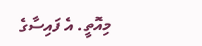މިއޮތީ. އެ ފައިސާގެ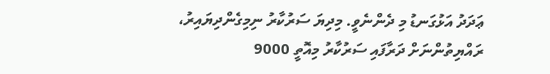ޢަދަދު އަޅުގަނޑު މި ދެންނެވީ. މިދިޔަ ސަރުކާރު ނިމިގެންދިޔައިރު، ރައްޔިތުންނަށް ދަރާފައި ސަރުކާރު މިއޮތީ 9000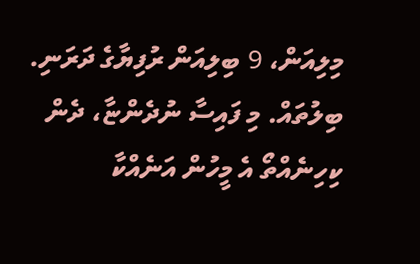މިލިއަން، 9 ބިލިއަން ރުފިޔާގެ ދަރަނި. ބިލުތައް. މި ފައިސާ ނުދެންޏާ، ދެން ކިހިނެއްތޯ އެ މީހުން އަނެއްކާ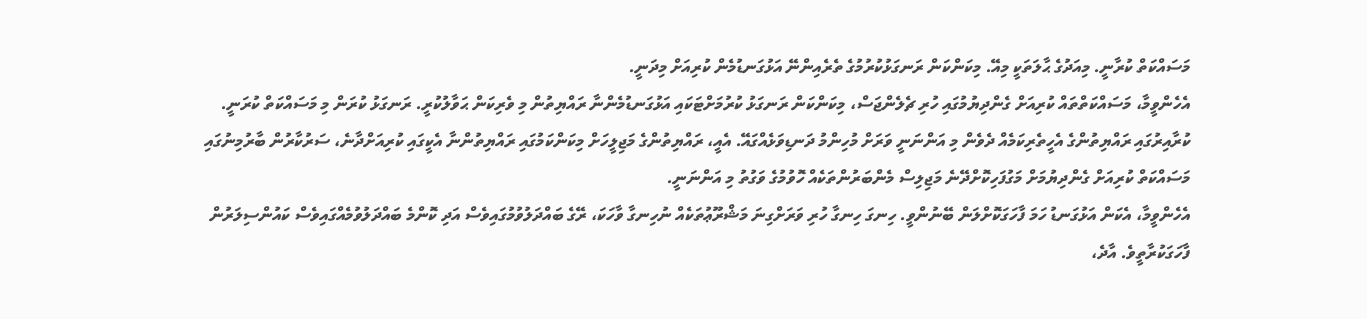މަސައްކަތް ކުރާނީ. މިއަދުގެ ޙާލަތަކީ މިއޭ. މިކަންކަން ރަނގަޅުކުރުމުގެ ތެރެއިންނޭ އަޅުގަނޑުމެން ކުރިއަށް މިދަނީ.
އެހެންވީމާ، މަސައްކަތްތައް ކުރިއަށް ގެންދިޔުމުގައި ހުރި ޗެލެންޖަސް، މިކަންކަން ރަނގަޅު ކުރުމަށްޓަކައި އަޅުގަނޑުމެންނާ ރައްޔިތުން މި ވެރިކަން ޙަވާލުކުރީ. ރަނގަޅު ކުރަން މި މަސައްކަތް ކުރަނީ. ކުރާއިރުގައި ރައްޔިތުންގެ އެހީތެރިކަމެއް ދެވެން މި އަންނަނީ ވަރަށް މުހިންމު ދަނޑިވަޅެއްގައޭ. އެއީ، ރައްޔިތުންގެ މަޖިލީހަށް މިކަންކަމުގައި ރައްޔިތުންނާ އެކީގައި ކުރިއަށްދާނެ، ސަރުކާރުން ބާރުމިނުގައި މަސައްކަތް ކުރިއަށް ގެންދިޔުމަށް މަގުފަހިކޮށްދޭނެ މަޖިލިސް މެންބަރުންތަކެއް ހޮވުމުގެ ވަގުތު މި އަންނަނީ.
އެހެންވީމާ، އެކަން އަޅުގަނޑު ހަމަ ފާހަގަކޮށްލަން ބޭނުންވީ. ހިނގަ ހިނގާ ހުރި ވަރަށްގިނަ މަޝްރޫޢުތަކެއް ނުހިނގާ ވާހަކަ، ރޭގެ ބައްދަލުވުމުގައިވެސް އަދި ކޮންމެ ބައްދަލުވުމެއްގައިވެސް ކައުންސިލަރުން ފާހަގަކުރާތީވެ. އާދެ،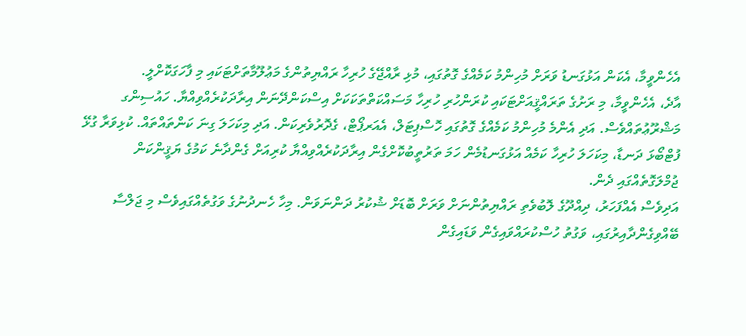އެހެންވީމާ، އެކަން އަޅުގަނޑު ވަރަށް މުހިންމު ކަމެއްގެ ގޮތުގައި، މުޅި ރާއްޖޭގެ ހުރިހާ ރައްޔިތުންގެ މަޢުލޫމާތަށްޓަކައި މި ފާހަގަކޮށްލީ.
އާދެ، އެހެންވީމާ، މި ރަށުގެ ތަރައްޤީއަށްޓަކައި ކުރަންހުރި ހުރިހާ މަސައްކަތްތަކަކަށް އިސްކަންދޭނަން އިރާދަކުރެއްވިއްޔާ. ހައުސިންގ މަޝްރޫޢުތައްވެސް. އަދި އެންމެ މުހިންމު ކަމެއްގެ ގޮތުގައި ހޮސްޕިޓަލް، އެއަރޕޯޓް، ގެދޮރުވެރިކަން. އަދި މިކަހަލަ ގިނަ ކަންތައްތައް. ކުޅިވަރާ ގުޅޭ ފުޓްބޯޅަ ދަނޑާ، މިކަހަލަ ހުރިހާ ކަމެއް އަޅުގަނޑުމެން ހަމަ ތަރުތީބުކޮށްގެން އިރާދަކުރެއްވިއްޔާ ކުރިއަށް ގެންދާނެ ކަމުގެ ޔަޤީންކަން ޖުމްލަގޮތެއްގައި ދެން.
އަދިވެސް އެއްފަހަރު، ދިއްދޫގެ ލޮބުވެތި ރައްޔިތުންނަށް ވަރަށް ބޮޑަށް ޝުކުރު ދަންނަވަން. މިހާ ހެނދުނުގެ ވަގުތެއްގައިވެސް މި ޖަލްސާ ބޭއްވިގެންދާއިރުގައި، ވަގުތު ހުސްކުރައްވައިގެން ވަޑައިގެން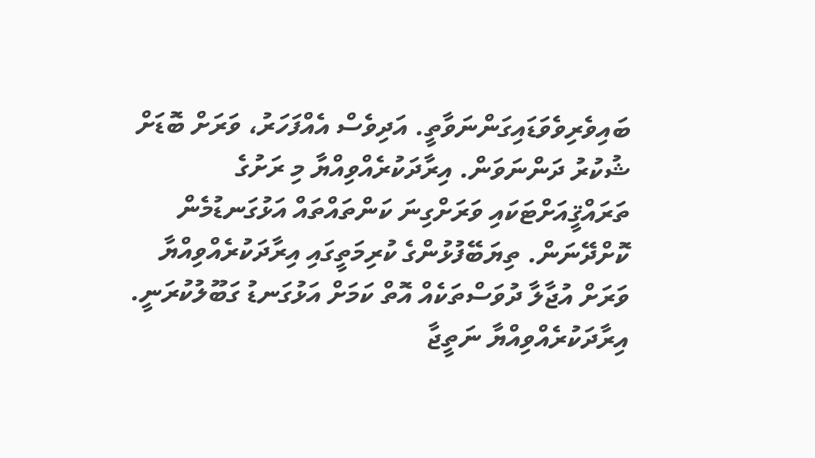ބައިވެރިވެވަޑައިގަންނަވާތީ. އަދިވެސް އެއްފަހަރު، ވަރަށް ބޮޑަށް ޝުކުރު ދަންނަވަން. އިރާދަކުރެއްވިއްޔާ މި ރަށުގެ ތަރައްޤީއަށްޓަކައި ވަރަށްގިނަ ކަންތައްތައް އަޅުގަނޑުމެން ކޮށްދޭނަން. ތިޔަބޭފުޅުންގެ ކުރިމަތީގައި އިރާދަކުރެއްވިއްޔާ ވަރަށް އުޖާލާ ދުވަސްތަކެއް އޮތް ކަމަށް އަޅުގަނޑު ގަބޫލުކުރަނީ. އިރާދަކުރެއްވިއްޔާ ނަތީޖާ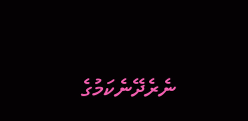ނެރެދޭނެކަމުގެ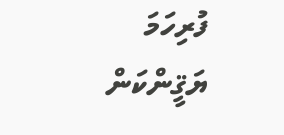ފުރިހަމަ ޔަޤީންކަން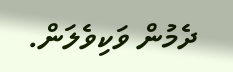ދެމުން ވަކިވެލަން.